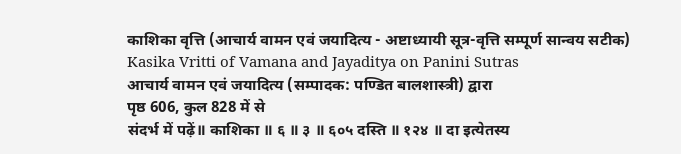काशिका वृत्ति (आचार्य वामन एवं जयादित्य - अष्टाध्यायी सूत्र-वृत्ति सम्पूर्ण सान्वय सटीक)
Kasika Vritti of Vamana and Jayaditya on Panini Sutras
आचार्य वामन एवं जयादित्य (सम्पादक: पण्डित बालशास्त्री) द्वारा
पृष्ठ 606, कुल 828 में से
संदर्भ में पढ़ें॥ काशिका ॥ ६ ॥ ३ ॥ ६०५ दस्ति ॥ १२४ ॥ दा इत्येतस्य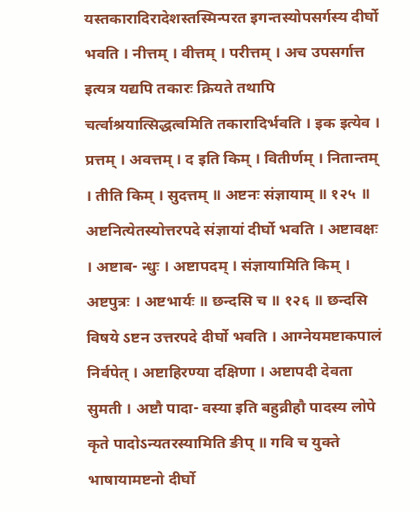यस्तकारादिरादेशस्तस्मिन्परत इगन्तस्योपसर्गस्य दीर्घो भवति । नीत्तम् । वीत्तम् । परीत्तम् । अच उपसर्गात्त इत्यत्र यद्यपि तकारः क्रियते तथापि चर्त्वाश्रयात्सिद्धत्वमिति तकारादिर्भवति । इक इत्येव । प्रत्तम् । अवत्तम् । द इति किम् । वितीर्णम् । नितान्तम् । तीति किम् । सुदत्तम् ॥ अष्टनः संज्ञायाम् ॥ १२५ ॥ अष्टनित्येतस्योत्तरपदे संज्ञायां दीर्घो भवति । अष्टावक्षः । अष्टाब- न्धुः । अष्टापदम् । संज्ञायामिति किम् । अष्टपुत्रः । अष्टभार्यः ॥ छन्दसि च ॥ १२६ ॥ छन्दसि विषये ऽष्टन उत्तरपदे दीर्घो भवति । आग्नेयमष्टाकपालं निर्वपेत् । अष्टाहिरण्या दक्षिणा । अष्टापदी देवता सुमती । अष्टौ पादा- वस्या इति बहुव्रीहौ पादस्य लोपे कृते पादोऽन्यतरस्यामिति ङीप् ॥ गवि च युक्ते भाषायामष्टनो दीर्घो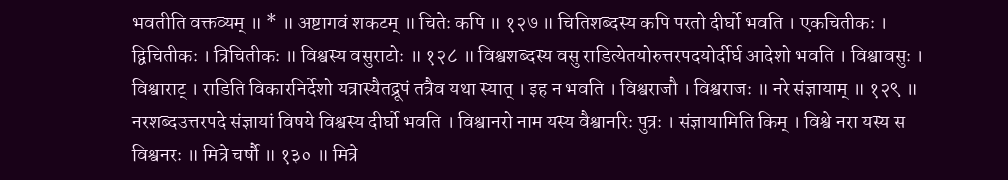भवतीति वक्तव्यम् ॥ * ॥ अष्टागवं शकटम् ॥ चितेः कपि ॥ १२७ ॥ चितिशब्दस्य कपि परतो दीर्घो भवति । एकचितीकः । द्विचितीकः । त्रिचितीकः ॥ विश्वस्य वसुराटोः ॥ १२८ ॥ विश्वशब्दस्य वसु राडित्येतयोरुत्तरपदयोर्दीर्घ आदेशो भवति । विश्वावसुः । विश्वाराट् । राडिति विकारनिर्देशो यत्रास्यैतद्रूपं तत्रैव यथा स्यात् । इह न भवति । विश्वराजौ । विश्वराजः ॥ नरे संज्ञायाम् ॥ १२९ ॥ नरशब्दउत्तरपदे संज्ञायां विषये विश्वस्य दीर्घो भवति । विश्वानरो नाम यस्य वैश्वानरिः पुत्रः । संज्ञायामिति किम् । विश्वे नरा यस्य स विश्वनरः ॥ मित्रे चर्षौ ॥ १३० ॥ मित्रे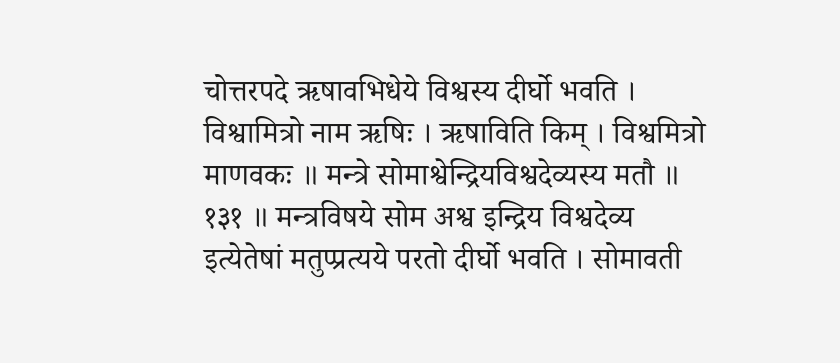चोत्तरपदे ऋषावभिधेये विश्वस्य दीर्घो भवति । विश्वामित्रो नाम ऋषिः । ऋषाविति किम् । विश्वमित्रो माणवकः ॥ मन्त्रे सोमाश्वेन्द्रियविश्वदेव्यस्य मतौ ॥ १३१ ॥ मन्त्रविषये सोम अश्व इन्द्रिय विश्वदेव्य इत्येतेषां मतुप्प्रत्यये परतो दीर्घो भवति । सोमावती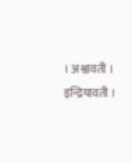। अश्वावती । इन्द्रियावती ।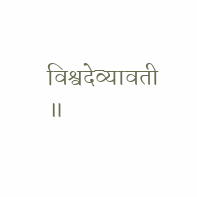विश्वदेव्यावती ॥